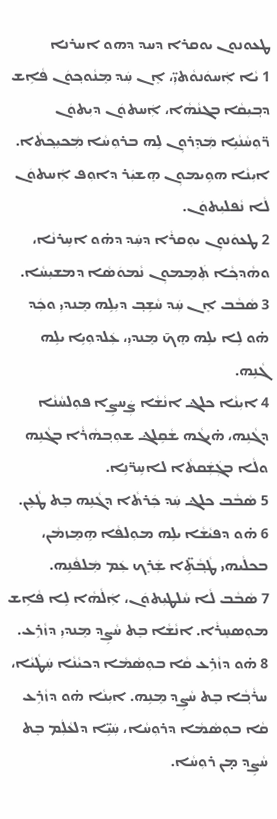ܛܥܘܢܘܢ ܝܘܩܪܐ ܕܚܕ ܕܗܘ ܐܚܪܢܐ
1 ܝܵܐ ܐܲܚܘܿܢܘܵܬܝܼ̈، ܐܸܢ ܚܲܕ ܡܸܢܵܘܟ݂ܘܿܢ ܦܵܐܹܫ ܕܒ݂ܝܼܩܵܐ ܒܓܢܵܗܵܐ، ܐܲܚܬܘܿܢ ܕܝܼܬܘܿܢ ܪ̈ܘܼܚܵܢܵܝܹܐ ܡܲܕܸܪܘܼܢ ܠܹܗ ܒܪܘܼܚܵܐ ܡܲܟܝܼܟ݂ܬܵܐ. ܐܝܼܢܵܐ ܗܘܹܝܡܘܼܢ ܗܸܫܝܲܪ ܕܐܘܼܦ ܐܲܚܬܘܿܢ ܠܵܐ ܢܵܦܠܝܼܬܘܿܢ.
2 ܛܥܘܿܢܘܼܢ ܝܘܼܩܪܵܐ ܕܚܲܕ ܕܗ̇ܘ ܐܚܹܪܢܵܐ، ܘܗܵܕܟ݂ܵܐ ܬܲܡܸܡܘܼܢ ܢܵܡܘܿܣܵܐ ܕܡܫܝܼܚܵܐ.
3 ܣܵܒܵܒ ܐܸܢ ܚܲܕ ܚܵܫܹܒ݂ ܕܝܼܠܹܗ ܡܸܢܕܝܼ ܘܟܲܕ ܗ̇ܘ ܠܹܐ ܝܠܹܗ ܗܸܟ̃ ܡܸܢܕܝܼ، ܥܲܠܕܘܼܝܹܐ ܝܠܹܗ ܓܵܢܹܗ.
4 ܐܝܼܢܵܐ ܟܠܔ ܐܢܵܫܵܐ ܨܲܚܨܹܐ ܦܘܼܠܚܵܢܵܐ ܕܓܵܢܹܗ، ܗ̇ܝܓܵܗ ܫܵܩܹܠܔ ܫܘܼܒ݂ܗܵܪܵܐ ܒܓܵܢܹܗ ܘܠܵܐ ܒܓܲܫܲܩܬܵܐ ܠܐܚܹܪ̈ܢܹܐ.
5 ܣܵܒܵܒ ܟܠܔ ܚܲܕ ܟܲܪܬܵܐ ܕܓܵܢܹܗ ܒܸܬ ܛܵܥܹܢ.
6 ܗ̇ܘ ܕܦܝܵܫܵܐ ܝܠܹܗ ܡܘܼܠܦܵܐ ܗܹܡܸܙܡܵܢ، ܒܟܠܵܝܗܝ ܛܵܒ݂ܵܬܹ̈ܐ ܫܲܪܸܟ ܥܲܡ ܡܲܠܦܵܢܹܗ.
7 ܣܵܒܵܒ ܠܵܐ ܚܵܠܛܝܼܬܘܿܢ، ܐܲܠܵܗܵܐ ܠܹܐ ܦܵܐܹܫ ܡܘܼܣܚܸܪܵܐ. ܐܢܵܫܵܐ ܒܸܬ ܚܵܨܹܕ ܡܸܢܕܝܼ ܕܙܵܪܹܥ.
8 ܗ̇ܘ ܕܙܵܪܹܥ ܩܵܐ ܒܘܼܣܵܡܵܐ ܕܟܝܵܢܵܐ ܚܲܛܵܝܵܐ، ܚܪܵܒ݂ܵܐ ܒܸܬ ܚܵܨܹܕ ܡܸܢܹܗ. ܐܝܼܢܵܐ ܗ̇ܘ ܕܙܵܪܹܥ ܩܵܐ ܒܘܼܣܵܡܵܐ ܕܪܘܼܚܵܐ، ܚܲܝܹ̈ܐ ܕܠܥܵܠܲܡ ܒܸܬ ܚܵܨܹܕ ܡ̣ܢ ܪܘܼܚܵܐ.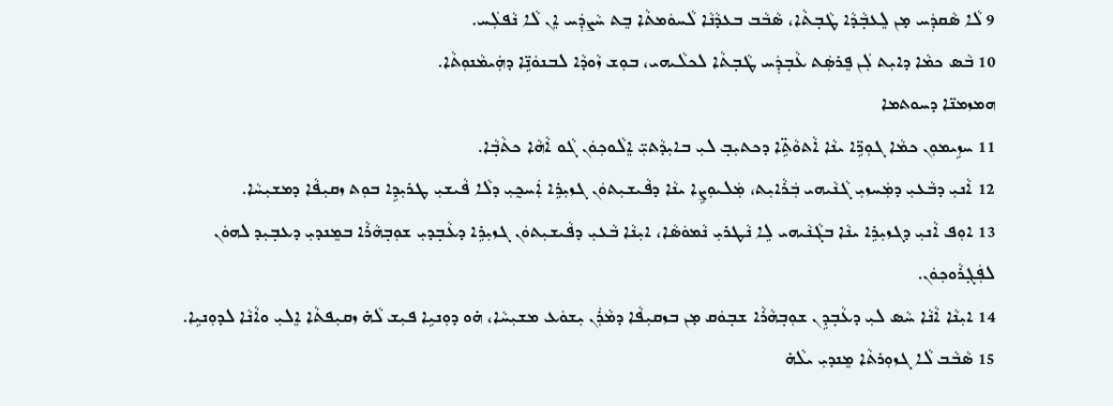9 ܠܵܐ ܣܵܩܕܲܚ ܡ̣ܢ ܠܸܥܒ݂ܵܕܵܐ ܛܵܒ݂ܬܵܐ، ܣܵܒܵܒ ܒܥܕܵܢܵܐ ܠܵܚܘܿܡܬܵܐ ܒܸܬ ܚܵܨܕܲܚ ܐܸܢ ܠܵܐ ܢܵܦܠܲܚ.
10 ܒܵܣ ܟܡܵܐ ܕܐܝܼܬ ܠܲܢ ܦܸܪܣܲܬ ܥܵܒ݂ܕܲܚ ܛܵܒ݂ܬܵܐ ܠܟܠܵܝܗܝ، ܒܘܼܫ ܙܵܘܕܵܐ ܠܒܢܘܿܢܹ̈ܐ ܕܗܲܝܡܵܢܘܼܬܵܐ.
ܗܡܙܡܢ̈ܐ ܕܚܘܬܡܐ
11 ܚܙܹܝܡܘܼܢ ܟܡܵܐ ܓܘܼܪܹ̈ܐ ܝܢܵܐ ܐܵܬܘܵܬܹ̈ܐ ܕܟܬܝܼܒ݂ ܠܝܼ ܒܐܝܼܕܵܬܝܼ̈ ܐܸܠܵܘܟ݂ܘܿܢ ܓܵܘ ܐܵܗܵܐ ܟܬܵܒ݂ܵܐ.
12 ܐܵܢܝܼ ܕܒܵܥܝܼ ܕܡܲܚܙܝܼ ܓܵܢܵܝܗܝ ܒܲܪܵܐܝܼܬ، ܡܲܠܝܘܼܨܹܐ ܝܢܵܐ ܕܦܵܝܫܝܼܬܘܿܢ ܓܙܝܼܪܹܐ ܐܲܚܟ̰ܝܼ ܕܠܵܐ ܦܵܝܫܝܼ ܛܪܝܼܕܹܐ ܒܘܼܬ ܙܩܝܼܦܵܐ ܕܡܫܝܼܚܵܐ.
13 ܐܘܼܦ ܐܵܢܝܼ ܕܓܙܝܼܪܹܐ ܝܢܵܐ ܒܓܵܢܵܝܗܝ ܠܹܐ ܢܵܛܪܝܼ ܢܵܡܘܿܣܵܐ، ܐܝܼܢܵܐ ܒܵܥܝܼ ܕܦܵܝܫܝܼܬܘܿܢ ܓܙܝܼܪܹܐ ܕܥܵܒ݂ܕܝܼ ܫܘܼܒ݂ܗܵܪܵܐ ܒܡܸܢܕܝܼ ܕܥܒ݂ܝܼܕ ܠܗܘܿܢ ܠܦܲܓ݂ܪܵܘܟ݂ܘܿܢ.
14 ܐܝܼܢܵܐ ܐܵܢܵܐ ܚܵܣ ܠܝܼ ܕܥܵܒ݂ܕܹܢ ܫܘܼܒ݂ܗܵܪܵܐ ܫܒ݂ܘܿܩ ܡ̣ܢ ܒܙܩܝܼܦܵܐ ܕܡܵܪܲܢ ܝܼܫܘܿܥ ܡܫܝܼܚܵܐ، ܗ̇ܘ ܕܘܼܢܝܹܐ ܦܝܼܫ ܠܵܗ̇ ܙܩܝܼܦܬܵܐ ܐܸܠܝܼ ܘܐܵܢܵܐ ܠܕܘܼܢܝܹܐ.
15 ܣܵܒܵܒ ܠܵܐ ܓܙܘܼܪܬܵܐ ܡܸܢܕܝܼ ܝܠܵܗ̇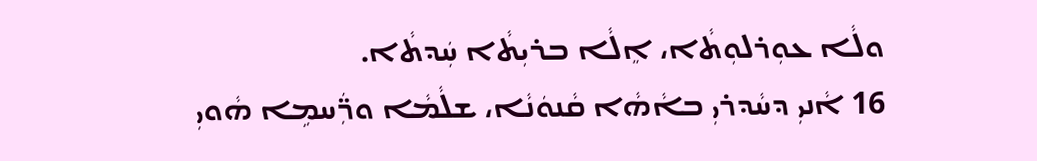ܘܠܵܐ ܥܘܼܪܠܘܼܬܵܐ، ܐܸܠܵܐ ܒܪܝܼܬܵܐ ܚܲܕܬܵܐ.
16 ܐܵܢܝܼ ܕܚܵܕܪܝܼ ܒܐܵܗܵܐ ܩܵܢܘܿܢܵܐ، ܫܠܵܡܵܐ ܘܪ̈ܲܚܡܹܐ ܗܵܘܝܼ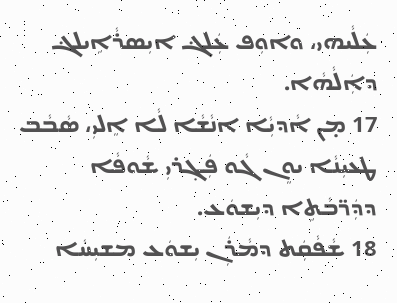ܥܲܠܵܝܗܝ، ܘܐܘܼܦ ܥܲܠܔ ܐܝܼܣܪܵܐܹܝܠܔ ܕܐܲܠܵܗܵܐ.
17 ܡ̣ܢ ܐܵܕܝܼܵܐ ܐܢܵܫܵܐ ܠܵܐ ܐܸܠܝܼ، ܣܵܒܵܒ ܛܥܝܼܢܵܐ ܝܘܸܢ ܓܵܘ ܦܲܓ݂ܪܝܼ ܫܵܘܦܵܐ ܕܕܲܪ̈ܒܵܬܹܐ ܕܝܼܫܘܿܥ.
18 ܫܵܦܵܩܲܬ ܕܡܵܪܲܢ ܝܼܫܘܿܥ ܡܫܝܼܚܵܐ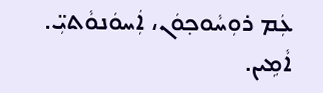ܥܲܡ ܪܘܼܚܵܘܟ݂ܘܿܢ، ܐܲܚܘܿܢܘܵܬܝܼ̈. ܐܵܡܹܝܢ.